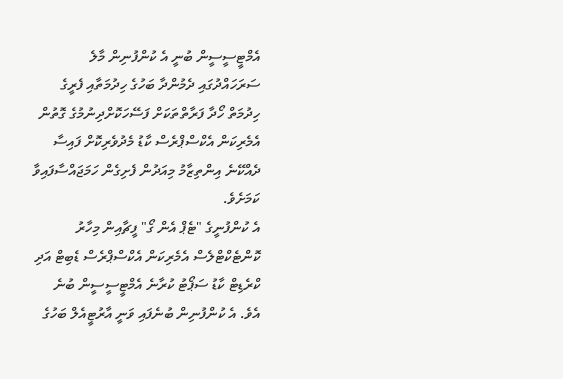އެމްޓީސީސީން ބުނީ އެ ކުންފުނިން މާލެ ސަރަހައްދުގައި ދެމުންދާ ބަހުގެ ހިދުމަތާއި ފެރީގެ ހިދުމަތް ހޯދާ ފަރާތްތަކަށް ފަސޭހަކޮށްދިނުމުގެ ގޮތުން އެމެރިކަން އެކްސްޕްރެސް ކާޑު މެދުވެރިކޮށް ފައިސާ ދެއްކޭނެ އިންތިޒާމު މިއަދުން ފެށިގެން ހަމަޖައްސާފައިވާ ކަމަށެވެ.
އެ ކުންފުނީގެ "ޓެޕް އެން ގޯ" ފީޗާއިން މިހާރު ކޮންޓެކްޓްލެސް އެމެރިކަން އެކްސްޕްރެސް ޑެބިޓް އަދި ކްރެޑިޓް ކާޑު ސަޕޯޓު ކުރާނެ އެމްޓީސީސީން ބުނެ އެވެ. އެ ކުންފުނިން ބުނެފައި ވަނީ އާރުޓީއެލް ބަހުގެ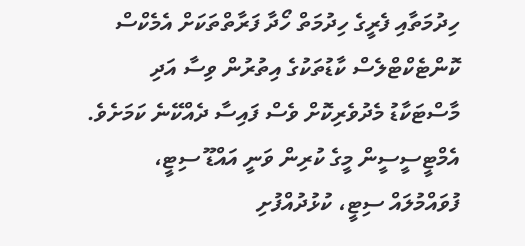ހިދުމަތާއި ފެރީގެ ހިދުމަތް ހޯދާ ފަރާތްތަކަށް އެމެކްސް ކޮންޓެކްޓްލެސް ކާޑުތަކުގެ އިތުރުން ވިސާ އަދި މާސްޓަކާޑު މެދުވެރިކޮށް ވެސް ފައިސާ ދެއްކޭނެ ކަމަށެވެ.
އެމްޓީސީސީން މީގެ ކުރިން ވަނީ އައްޑޫ ސިޓީ، ފުވައްމުލައް ސިޓީ، ކުޅުދުއްފުށި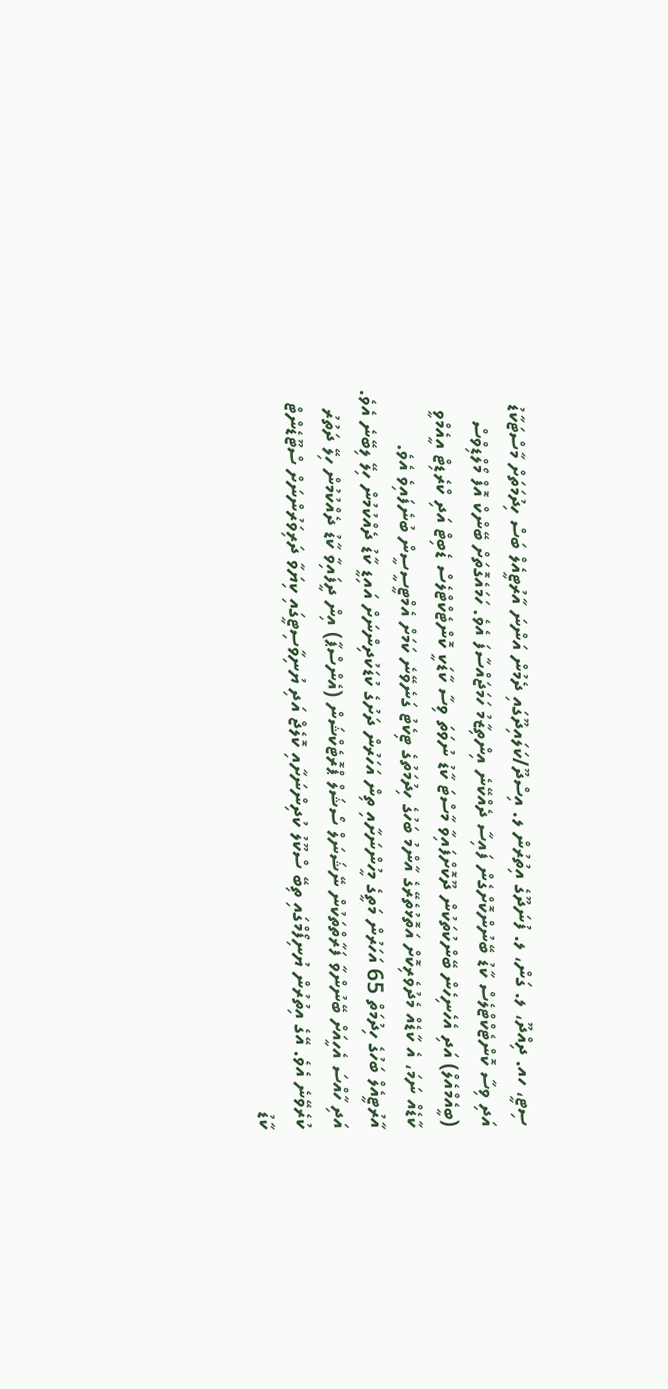ސިޓީ، ހއ. ދިއްދޫ، ލ. ގަން، ލ. ފުނަދޫގެ އިތުރުން ލ. އިސްދޫ/ކަލައިދޫގައި ދެމުން އަންނަ އާރުޓީއެލް ބަސް ހިދުމަތަށް މާސްޓަކާޑު އަދި ވިސާ ކޮންޓެކްޓްލެސް ކާޑު ބޭނުންކޮށްގެން ފައިސާ ދެއްކޭނެ އިންތިޒާމު ހަމަޖައްސާފަ އެވެ. ހަމައެގޮތަށް ބޭންކް އޮފް މޯލްޑިވްސް (ބީއެމްއެލް) އަދި އެހެނިހެން ބޭންކުތަކުން ދޫކޮށްފައިވާ މާސްޓަ ކާޑު ނުވަތަ ވިސާ ކާޑަކީ ކޮންޓެކްޓްލެސް ޑެބިޓް އަދި ކްރެޑިޓް އީއެމްވީ ކާޑެއް ނަމަ، އެ ކާޑެއް މެދުވެރިކޮށް އަތޮޅުތެރޭގެ އާންމު ބަހުގެ ހިދުމަތުގެ ޓިކެޓު ގަނެވޭނެ ކަމަށް އެމްޓީސީސީން ބުނެފައިވެ އެވެ.
އާރުޓީއެލް ބަހުގެ ހިދުމަތް 65 އަހަރުން މަތީގެ މީހުންނަށާއި ތިން އަހަރުން ދަށުގެ ކުޑަކުދިންނަށް އައިޑީ ކާޑު ދެއްކުމުން ހިލޭ ލިބޭނެ އެވެ. އަދި ހާއްސަ އެހީއަށް ބޭނުންވާ ފަރާތްތަކުން ނޭޝަނަލް ސޯޝަލް ޕްރޮޓެކްޝަން (އެންސްޕާ) އިން ދީފައިވާ ކާޑު ދެއްކުމުން ހިލޭ ދަތުރު ކުރެވޭނެ އެވެ. އޭގެ އިތުރުން ޔުނިފޯމްގައި ތިބޭ ސްކޫލު ކުދިންނަށާއި ކޮލެޖް އަދި ޔުނިވާސިޓީގައި ކިޔަވާ ދަރިވަރުންނަށް ސްޓޫޑެންޓް ކާޑު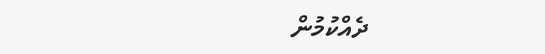ދެއްކުމުން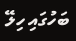ބަހުގައި ހިލޭ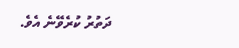ދަތުރު ކުރެވޭނެ އެވެ.